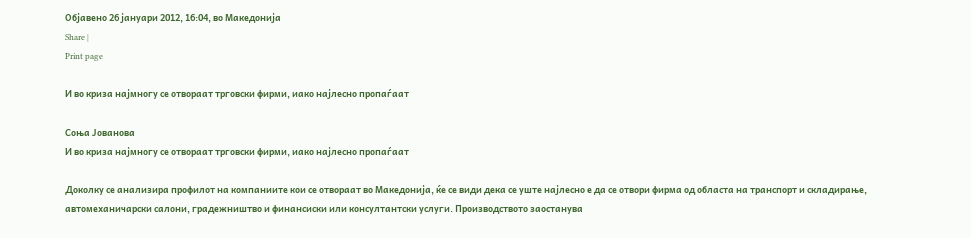Објавено 26 јануари 2012, 16:04, во Македонија
Share |
Print page

И во криза најмногу се отвораат трговски фирми, иако најлесно пропаѓаат

Соња Јованова
И во криза најмногу се отвораат трговски фирми, иако најлесно пропаѓаат

Доколку се анализира профилот на компаниите кои се отвораат во Македонија, ќе се види дека сe уште најлесно е да се отвори фирма од областа на транспорт и складирање, автомеханичарски салони, градежништво и финансиски или консултантски услуги. Производството заостанува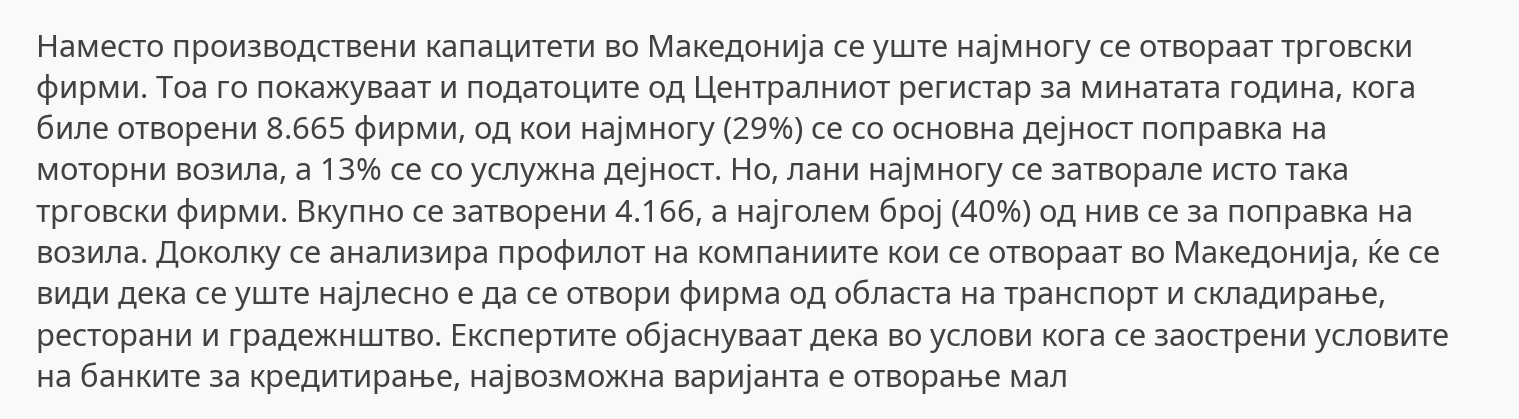Наместо производствени капацитети во Македонија сe уште најмногу се отвораат трговски фирми. Тоа го покажуваат и податоците од Централниот регистар за минатата година, кога биле отворени 8.665 фирми, од кои најмногу (29%) се со основна дејност поправка на моторни возила, а 13% се со услужна дејност. Но, лани најмногу се затворале исто така трговски фирми. Вкупно се затворени 4.166, а најголем број (40%) од нив се за поправка на возила. Доколку се анализира профилот на компаниите кои се отвораат во Македонија, ќе се види дека сe уште најлесно е да се отвори фирма од областа на транспорт и складирање, ресторани и градежнштво. Експертите објаснуваат дека во услови кога се заострени условите на банките за кредитирање, највозможна варијанта е отворање мал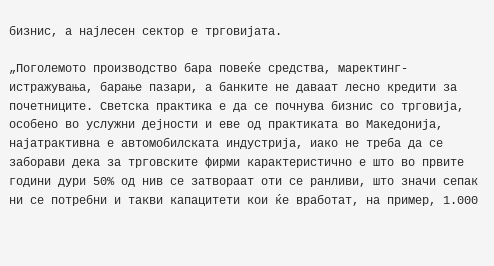бизнис, а најлесен сектор е трговијата.

„Поголемото производство бара повеќе средства, маректинг-истражувања, барање пазари, а банките не даваат лесно кредити за почетниците. Светска практика е да се почнува бизнис со трговија, особено во услужни дејности и еве од практиката во Македонија, најатрактивна е автомобилската индустрија, иако не треба да се заборави дека за трговските фирми карактеристично е што во првите години дури 50% од нив се затвораат оти се ранливи, што значи сепак ни се потребни и такви капацитети кои ќе вработат, на пример, 1.000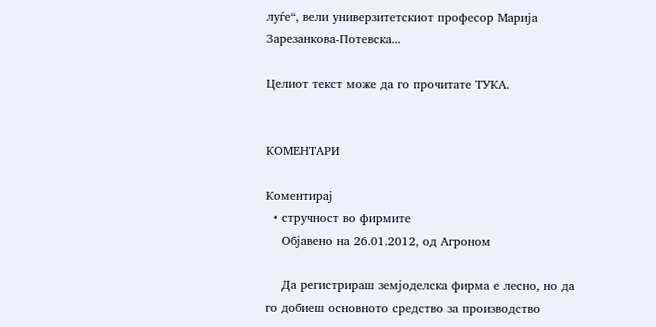луѓе“, вели универзитетскиот професор Марија Зарезанкова-Потевска...

Целиот текст може да го прочитате ТУКА.


КОМЕНТАРИ

Коментирај
  • стручност во фирмите
    Објавено на 26.01.2012, од Агроном

    Да регистрираш земјоделска фирма е лесно, но да го добиеш основното средство за производство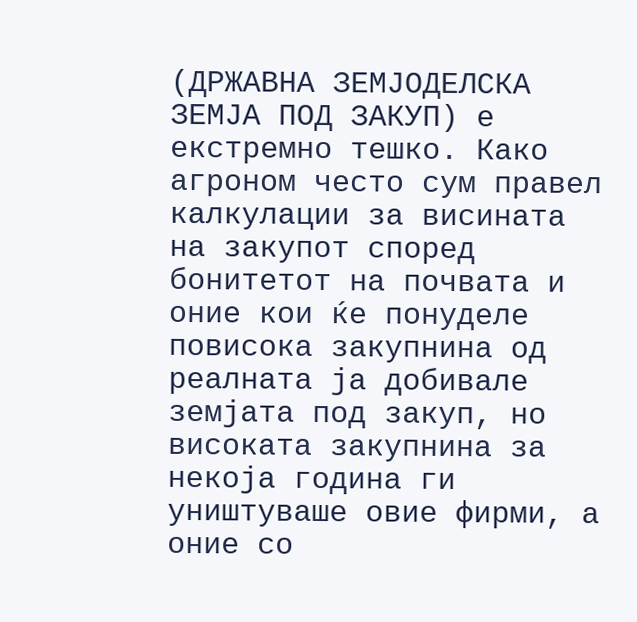(ДРЖАВНА ЗЕМЈОДЕЛСКА ЗЕМЈА ПОД ЗАКУП) е екстремно тешко. Како агроном често сум правел калкулации за висината на закупот според бонитетот на почвата и оние кои ќе понуделе повисока закупнина од реалната ја добивале земјата под закуп, но високата закупнина за некоја година ги уништуваше овие фирми, а оние со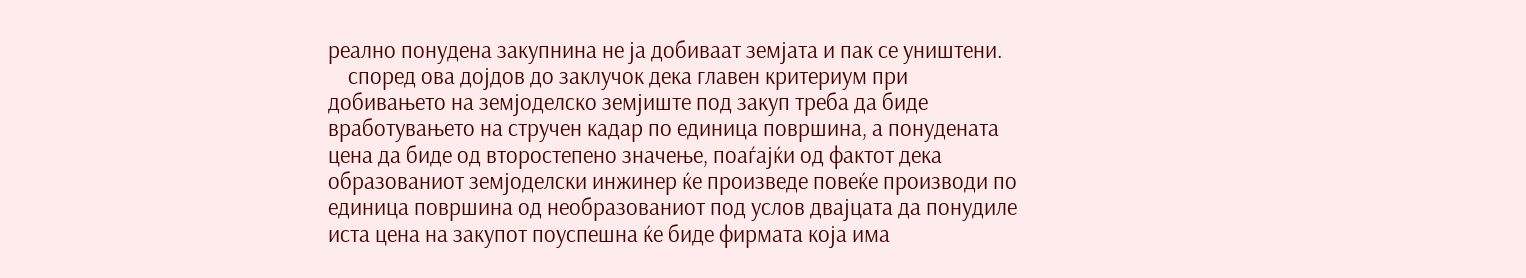реално понудена закупнина не ја добиваат земјата и пак се уништени.
    според ова дојдов до заклучок дека главен критериум при добивањето на земјоделско земјиште под закуп треба да биде вработувањето на стручен кадар по единица површина, а понудената цена да биде од второстепено значење, поаѓајќи од фактот дека образованиот земјоделски инжинер ќе произведе повеќе производи по единица површина од необразованиот под услов двајцата да понудиле иста цена на закупот поуспешна ќе биде фирмата која има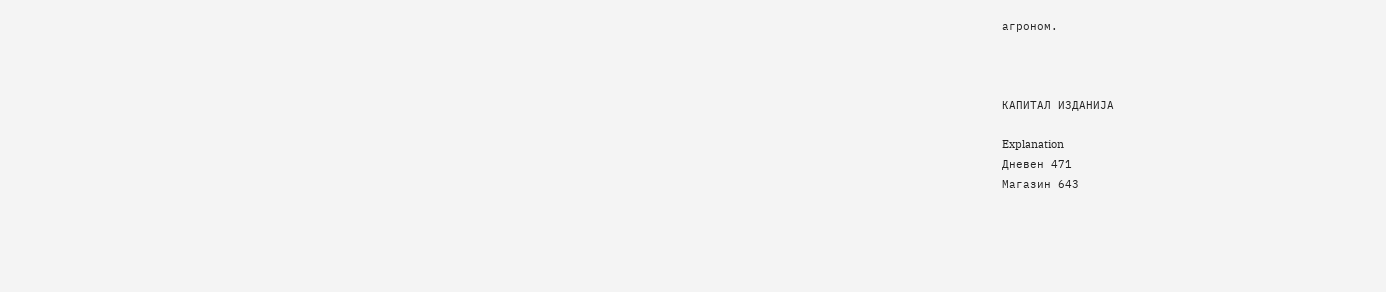агроном.



КАПИТАЛ ИЗДАНИЈА

Explanation
Дневен 471
Магазин 643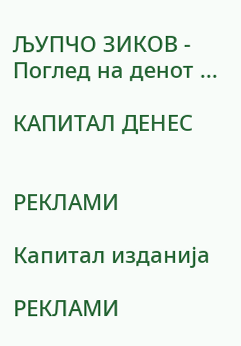ЉУПЧО ЗИКОВ - Поглед на денот ...

КАПИТАЛ ДЕНЕС


РЕКЛАМИ

Капитал изданија

РЕКЛАМИ